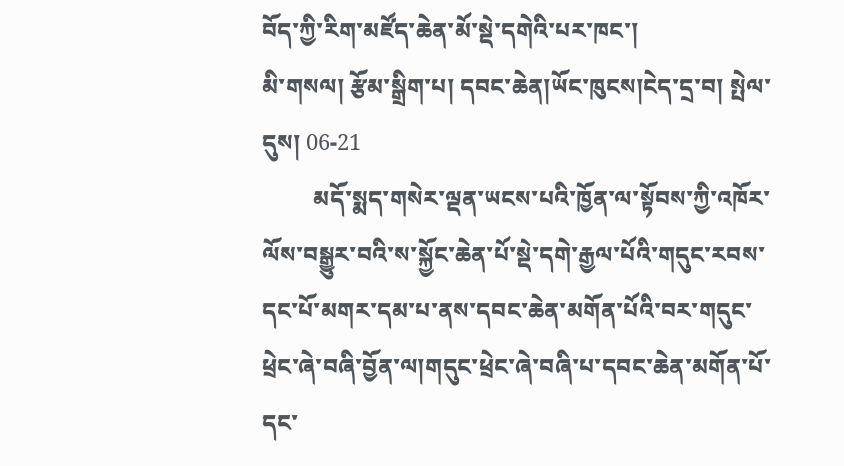བོད་ཀྱི་རིག་མཛོད་ཆེན་མོ་སྡེ་དགེའི་པར་ཁང་།
མི་གསལ། རྩོམ་སྒྲིག་པ། དབང་ཆེན།ཡོང་ཁུངས།ངེད་དྲ་བ། སྤེལ་དུས། 06-21
         མདོ་སྨད་གསེར་ལྡན་ཡངས་པའི་ཁྱོན་ལ་སྟོབས་ཀྱི་འཁོར་ལོས་བསྒྱུར་བའི་ས་སྐྱོང་ཆེན་པོ་སྡེ་དགེ་རྒྱལ་པོའི་གདུང་རབས་དང་པོ་མགར་དམ་པ་ནས་དབང་ཆེན་མགོན་པོའི་བར་གདུང་ཕྲེང་ཞེ་བཞི་བྱོན་ལ།གདུང་ཕྲེང་ཞེ་བཞི་པ་དབང་ཆེན་མགོན་པོ་དང་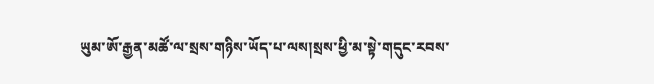ཡུམ་ཨོ་རྒྱན་མཚོ་ལ་སྲས་གཉིས་ཡོད་པ་ལས།སྲས་ཕྱི་མ་སྟེ་གདུང་རབས་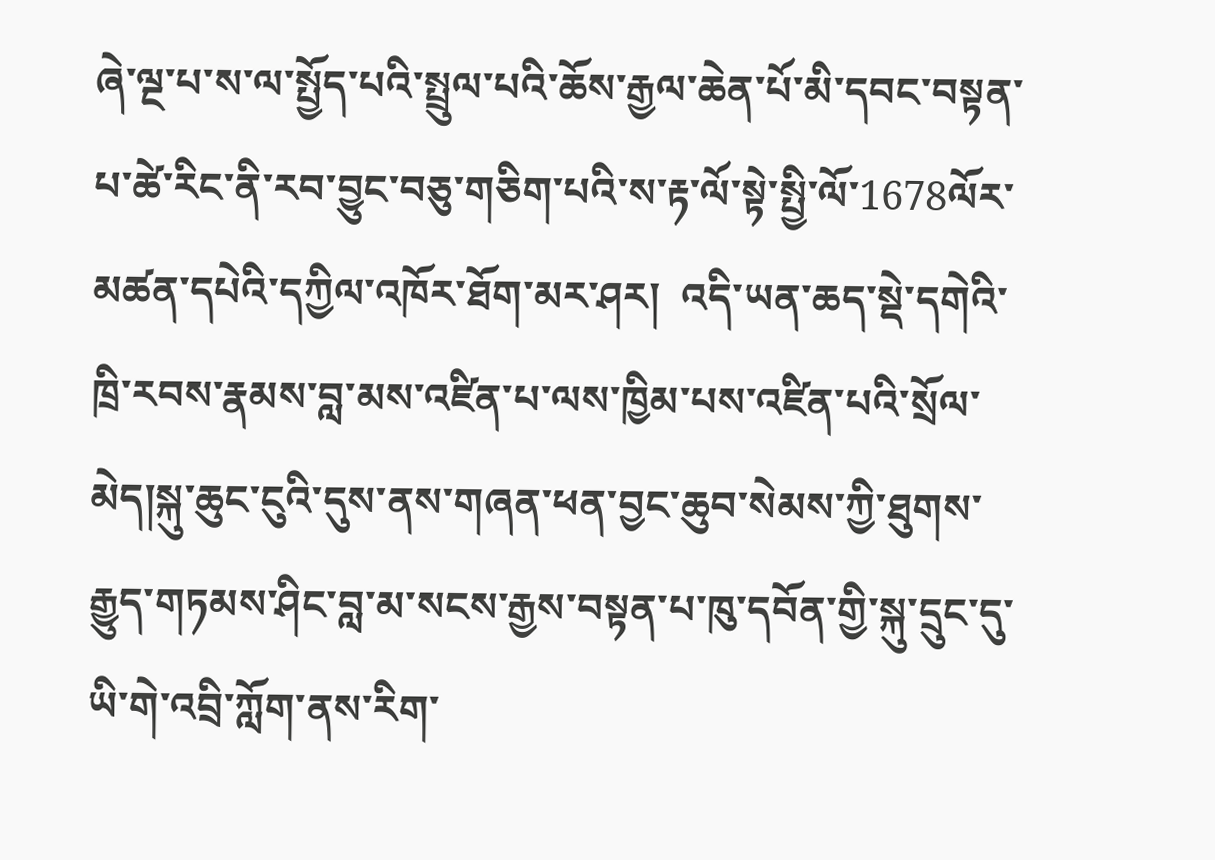ཞེ་ལྔ་པ་ས་ལ་སྤྱོད་པའི་སྤྲུལ་པའི་ཆོས་རྒྱལ་ཆེན་པོ་མི་དབང་བསྟན་པ་ཚེ་རིང་ནི་རབ་བྱུང་བཅུ་གཅིག་པའི་ས་རྟ་ལོ་སྟེ་སྤྱི་ལོ་1678ལོར་མཚན་དཔེའི་དཀྱིལ་འཁོར་ཐོག་མར་ཤར།  འདི་ཡན་ཆད་སྡེ་དགེའི་ཁྲི་རབས་རྣམས་བླ་མས་འཛིན་པ་ལས་ཁྱིམ་པས་འཛིན་པའི་སྲོལ་མེད།སྐུ་ཆུང་ངུའི་དུས་ནས་གཞན་ཕན་བྱང་ཆུབ་སེམས་ཀྱི་ཐུགས་རྒྱུད་གཏམས་ཤིང་བླ་མ་སངས་རྒྱས་བསྟན་པ་ཁུ་དབོན་གྱི་སྐུ་དྲུང་དུ་ཡི་གེ་འབྲི་ཀློག་ནས་རིག་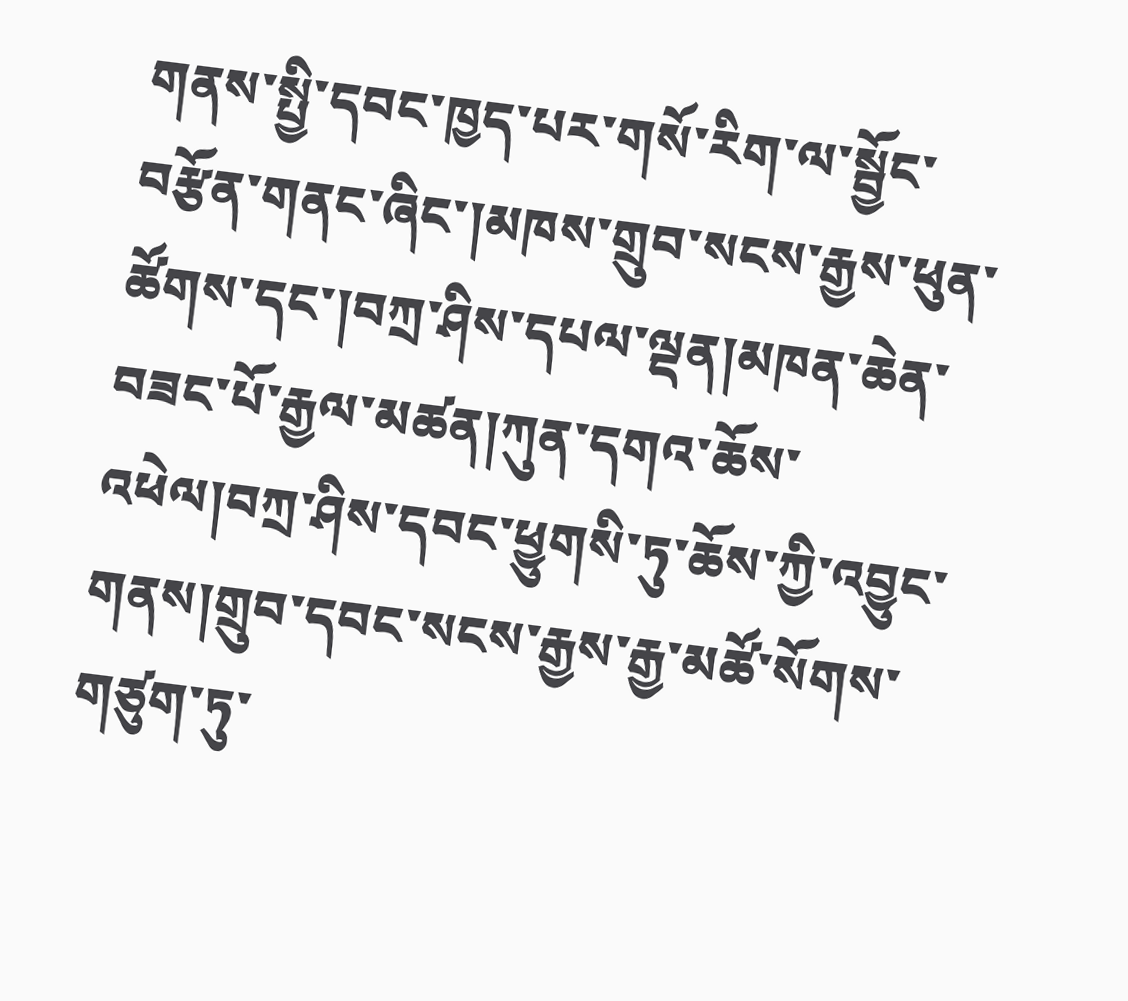གནས་སྤྱི་དབང་ཁྱད་པར་གསོ་རིག་ལ་སྦྱོང་བརྩོན་གནང་ཞིང་།མཁས་གྲུབ་སངས་རྒྱས་ཕུན་ཚོགས་དང་།བཀྲ་ཤིས་དཔལ་ལྡན།མཁན་ཆེན་བཟང་པོ་རྒྱལ་མཚན།ཀུན་དགའ་ཆོས་འཕེལ།བཀྲ་ཤིས་དབང་ཕྱུགསི་ཏུ་ཆོས་ཀྱི་འབྱུང་གནས།གྲུབ་དབང་སངས་རྒྱས་རྒྱ་མཚོ་སོགས་གཙུག་ཏུ་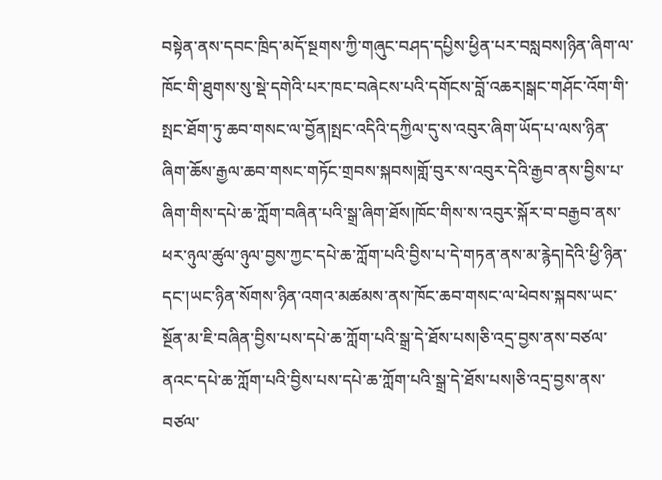བསྟེན་ནས་དབང་ཁྲིད་མདོ་སྔགས་ཀྱི་གཞུང་བཤད་དཔྱིས་ཕྱིན་པར་བསླབས།ཉིན་ཞིག་ལ་ཁོང་གི་ཐུགས་སུ་སྡེ་དགེའི་པར་ཁང་བཞེངས་པའི་དགོངས་བློ་འཆར།སྒང་གཤོང་འོག་གི་སྤང་ཐོག་ཏུ་ཆབ་གསང་ལ་བྱོན།སྤང་འདིའི་དཀྱིལ་དུ་ས་འབུར་ཞིག་ཡོད་པ་ལས་ཉིན་ཞིག་ཆོས་རྒྱལ་ཆབ་གསང་གཏོང་གྲབས་སྐབས།གློ་བུར་ས་འབུར་དེའི་རྒྱབ་ནས་བྱིས་པ་ཞིག་གིས་དཔེ་ཆ་ཀློག་བཞིན་པའི་སྒྲ་ཞིག་ཐོས།ཁོང་གིས་ས་འབུར་སྐོར་བ་བརྒྱབ་ནས་ཕར་ཉུལ་ཚུལ་ཉུལ་བྱས་ཀྱང་དཔེ་ཆ་ཀློག་པའི་བྱིས་པ་དེ་གཏན་ནས་མ་རྙེད།དེའི་ཕྱི་ཉིན་དང་།ཡང་ཉིན་སོགས་ཉིན་འགའ་མཚམས་ནས་ཁོང་ཆབ་གསང་ལ་ཕེབས་སྐབས་ཡང་སྔོན་མ་ཇི་བཞིན་བྱིས་པས་དཔེ་ཆ་ཀློག་པའི་སྒྲ་དེ་ཐོས་པས།ཅི་འདྲ་བྱས་ནས་བཙལ་ནའང་དཔེ་ཆ་ཀློག་པའི་བྱིས་པས་དཔེ་ཆ་ཀློག་པའི་སྒྲ་དེ་ཐོས་པས།ཅི་འདྲ་བྱས་ནས་བཙལ་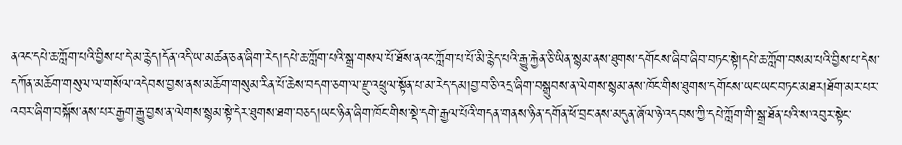ནའང་དཔེ་ཆ་ཀློག་པའི་བྱིས་པ་དེ་མ་རྙེད།དོན་འདི་ཡ་མཚན་ཅན་ཞིག་རེད།དཔེ་ཆ་ཀློག་པའི་སྒྲ་གསལ་པོ་ཐོས་ནའང་ཀློག་པ་པོ་མི་རྙེད་པའི་རྒྱུ་རྐྱེན་ཅི་ཡིན་སྙམ་ནས་ཐུགས་དགོངས་ཞིབ་ཞིབ་བཏང་སྟེ།དཔེ་ཆ་ཀློག་བསམ་པའི་བྱིས་པ་དེས་དཀོན་མཆོག་གསུལ་ལ་གསོལ་འདེབས་བྱས་ནས་མཆོག་གསུམ་རིན་པོ་ཆེས་བདག་ཅག་ལ་རྫུ་འཕྲུལ་སྟོན་པ་མ་རེད་དམ།བྱ་བ་ཅི་འདྲ་ཞིག་བསྒྲུབས་ན་ལེགས་སྙམ་ནས་ཁོང་གིས་ཐུགས་དགོངས་ཡང་ཡང་བཏང་མཐར།ཐོག་མར་པར་འབར་ཞིག་བསྐོས་ནས་པར་རྒྱག་རྒྱུ་བྱས་ན་ལེགས་སྙམ་སྟེ་དེར་ཐུགས་ཐག་བཅད།ཡང་ཉིན་ཞིག་ཁོང་གིས་སྡེ་དགེ་རྒྱལ་པོའི་གདན་གནས་ཉིན་དགོན་ཕོ་བྲང་ནས་མདུན་ཞོལ་ཉེ་འདབས་ཀྱི་དཔེ་ཀློག་གི་སྒྲ་ཐོན་པའི་ས་འབུར་སྟེང་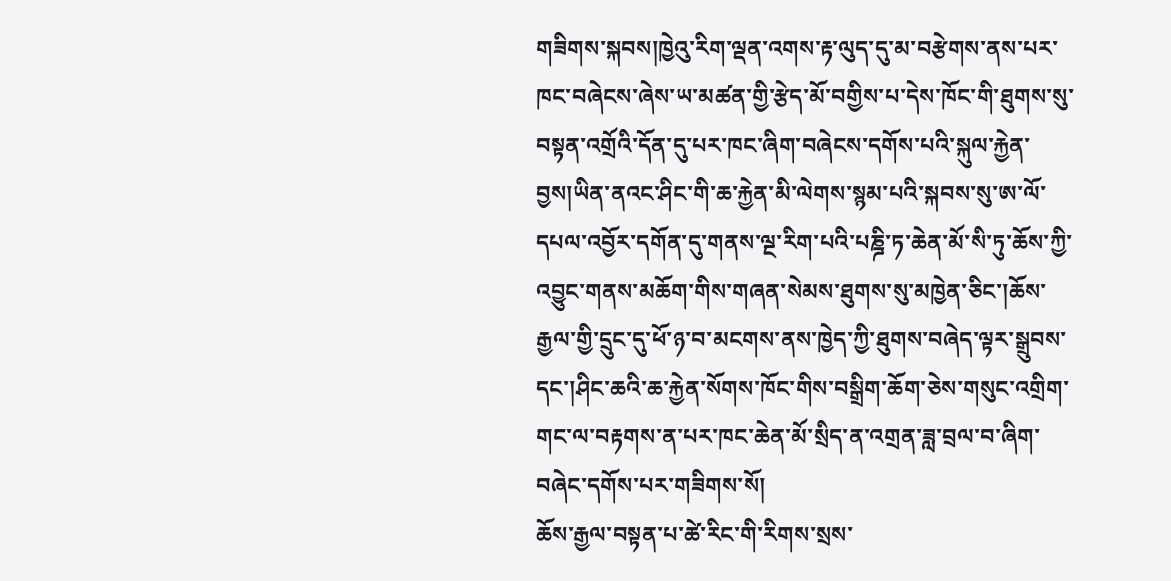གཟིགས་སྐབས།ཁྱེའུ་རིག་ལྡན་འགས་རྟ་ལུད་དུ་མ་བརྩེགས་ནས་པར་ཁང་བཞེངས་ཞེས་ཡ་མཚན་གྱི་རྩེད་མོ་བགྱིས་པ་དེས་ཁོང་གི་ཐུགས་སུ་བསྟན་འགྲོའི་དོན་དུ་པར་ཁང་ཞིག་བཞེངས་དགོས་པའི་སྐུལ་རྐྱེན་བྱས།ཡིན་ནའང་ཤིང་གི་ཆ་རྐྱེན་མི་ལེགས་སྙམ་པའི་སྐབས་སུ་ཨ་ལོ་དཔལ་འབྱོར་དགོན་དུ་གནས་ལྔ་རིག་པའི་པཎྜི་ཏ་ཆེན་མོ་སི་ཏུ་ཆོས་ཀྱི་འབྱུང་གནས་མཆོག་གིས་གཞན་སེམས་ཐུགས་སུ་མཁྱེན་ཅིང་།ཆོས་རྒྱལ་གྱི་དྲུང་དུ་ཕོ་ཉ་བ་མངགས་ནས་ཁྱེད་ཀྱི་ཐུགས་བཞེད་ལྟར་སྒྲུབས་དང་།ཤིང་ཆའི་ཆ་རྐྱེན་སོགས་ཁོང་གིས་བསྒྲིག་ཆོག་ཅེས་གསུང་འགྲིག་གང་ལ་བརྟགས་ན་པར་ཁང་ཆེན་མོ་སྲིད་ན་འགྲན་ཟླ་བྲལ་བ་ཞིག་བཞེང་དགོས་པར་གཟིགས་སོ།
ཆོས་རྒྱལ་བསྟན་པ་ཚེ་རིང་གི་རིགས་སྲས་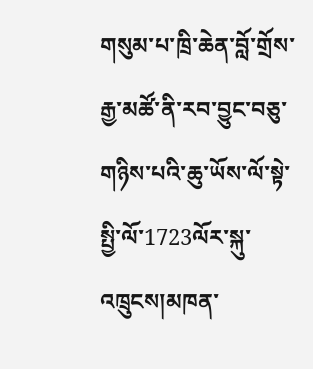གསུམ་པ་ཁྲི་ཆེན་བློ་གྲོས་རྒྱ་མཚོ་ནི་རབ་བྱུང་བཅུ་གཉིས་པའི་ཆུ་ཡོས་ལོ་སྟེ་སྤྱི་ལོ་1723ལོར་སྐུ་འཁྲུངས།མཁན་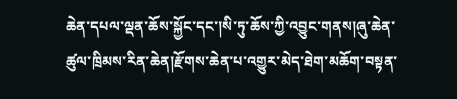ཆེན་དཔལ་ལྡན་ཆོས་སྐྱོང་དང་།སི་ཏུ་ཆོས་ཀྱི་འབྱུང་གནས།ཞུ་ཆེན་ཚུལ་ཁྲིམས་རིན་ཆེན།རྫོགས་ཆེན་པ་འགྱུར་མེད་ཐེག་མཆོག་བསྟན་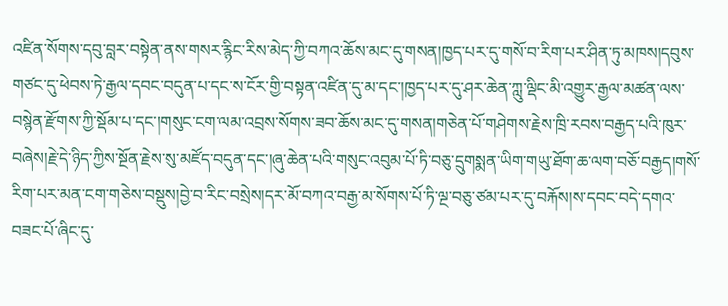འཛིན་སོགས་དབུ་བླར་བསྟེན་ནས་གསར་རྙིང་རིས་མེད་ཀྱི་བཀའ་ཆོས་མང་དུ་གསན།ཁྱད་པར་དུ་གསོ་བ་རིག་པར་ཤིན་ཏུ་མཁས།དབུས་གཙང་དུ་ཕེབས་ཏེ་རྒྱལ་དབང་བདུན་པ་དང་ས་ངོར་གྱི་བསྟན་འཛིན་དུ་མ་དང་།ཁྱད་པར་དུ་ཤར་ཆེན་ཀླུ་ལྡིང་མི་འགྱུར་རྒྱལ་མཚན་ལས་བསྙེན་རྫོགས་ཀྱི་སྡོམ་པ་དང་།གསུང་ངག་ལམ་འབྲས་སོགས་ཟབ་ཆོས་མང་དུ་གསན།གཅེན་པོ་གཤེགས་རྗེས་ཁྲི་རབས་བརྒྱད་པའི་ཁུར་བཞེས།རྗེ་དེ་ཉིད་ཀྱིས་སྔོན་རྗེས་སུ་མཛོད་བདུན་དང་།ཞུ་ཆེན་པའི་གསུང་འབུམ་པོ་ཏི་བཅུ་དྲུགསྨན་ཡིག་གཡུ་ཐོག་ཆ་ལག་བཅོ་བརྒྱད།གསོ་རིག་པར་མན་ངག་གཅེས་བསྡུས།བྱེ་བ་རིང་བསྲེས།དར་མོ་བཀའ་བརྒྱ་མ་སོགས་པོ་ཏི་ལྔ་བཅུ་ཙམ་པར་དུ་བརྐོས།ས་དབང་བདེ་དགའ་བཟང་པོ་ཞིང་དུ་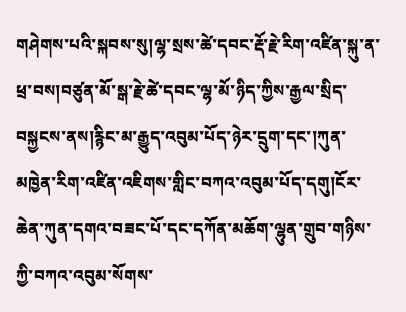གཤེགས་པའི་སྐབས་སུ།ལྷ་སྲས་ཚེ་དབང་རྡོ་རྗེ་རིག་འཛིན་སྐུ་ན་ཕྲ་བས།བཙུན་མོ་སྒ་རྗེ་ཚེ་དབང་ལྷ་མོ་ཉིད་ཀྱིས་རྒྱལ་སྲིད་བསྐྱངས་ནས།རྙིང་མ་རྒྱུད་འབུམ་པོད་ཉེར་དྲུག་དང་།ཀུན་མཁྱེན་རིག་འཛིན་འཇིགས་གླིང་བཀའ་འབུམ་པོད་དགུ།ངོར་ཆེན་ཀུན་དགའ་བཟང་པོ་དང་དཀོན་མཆོག་ལྷུན་གྲུབ་གཉིས་ཀྱི་བཀའ་འབུམ་སོགས་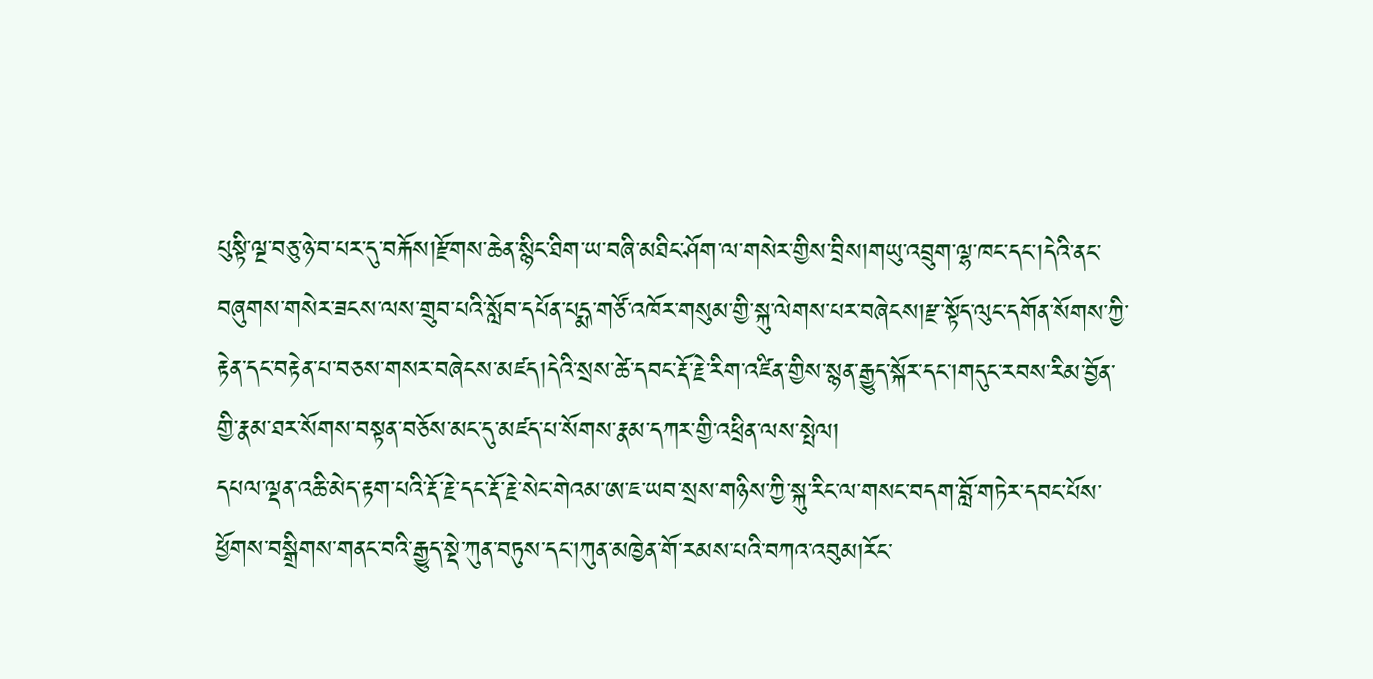པུསྟི་ལྔ་བཅུ་ཉེ་བ་པར་དུ་བརྐོས།རྫོགས་ཆེན་སྙིང་ཐིག་ཡ་བཞི་མཐིང་ཤོག་ལ་གསེར་གྱིས་བྲིས།གཡུ་འབྲུག་ལྷ་ཁང་དང་།དེའི་ནང་བཞུགས་གསེར་ཟངས་ལས་གྲུབ་པའི་སློབ་དཔོན་པདྨ་གཙོ་འཁོར་གསུམ་གྱི་སྐུ་ལེགས་པར་བཞེངས།རྫ་སྟོད་ལུང་དགོན་སོགས་ཀྱི་རྟེན་དང་བརྟེན་པ་བཅས་གསར་བཞེངས་མཛད།དེའི་སྲས་ཚེ་དབང་རྡོ་རྗེ་རིག་འཛིན་གྱིས་སྙན་རྒྱུད་སྐོར་དང་།གདུང་རབས་རིམ་བྱོན་གྱི་རྣམ་ཐར་སོགས་བསྟན་བཅོས་མང་དུ་མཛད་པ་སོགས་རྣམ་དཀར་གྱི་འཕྲིན་ལས་སྤེལ།
དཔལ་ལྡན་འཆི་མེད་རྟག་པའི་རྡོ་རྗེ་དང་རྡོ་རྗེ་སེང་གེའམ་ཨ་ཇ་ཡབ་སྲས་གཉིས་ཀྱི་སྐུ་རིང་ལ་གསང་བདག་བློ་གཏེར་དབང་པོས་ཕྱོགས་བསྒྲིགས་གནང་བའི་རྒྱུད་སྡེ་ཀུན་བཏུས་དང་།ཀུན་མཁྱེན་གོ་རམས་པའི་བཀའ་འབུམ།རོང་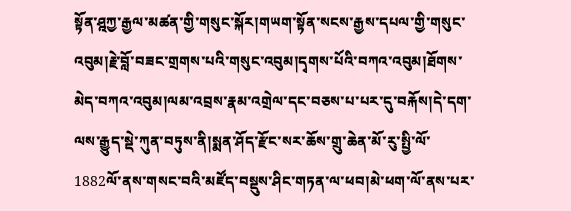སྟོན་ཤྰཀྱ་རྒྱལ་མཚན་གྱི་གསུང་སྐོར།གཡག་སྟོན་སངས་རྒྱས་དཔལ་གྱི་གསུང་འབུམ།རྗེ་བློ་བཟང་གྲགས་པའི་གསུང་འབུམ།དྭགས་པོའི་བཀའ་འབུམ།ཐོགས་མེད་བཀའ་འབུམ།ལམ་འབྲས་རྣམ་འགྲེལ་དང་བཅས་པ་པར་དུ་བརྐོས།དེ་དག་ལས་རྒྱུད་སྡེ་ཀུན་བཏུས་ནི།སྨན་ཤོད་རྫོང་སར་ཆོས་གྲུ་ཆེན་མོ་རུ་སྤྱི་ལོ་1882ལོ་ནས་གསང་བའི་མཛོད་བསྡུས་ཤིང་གཏན་ལ་ཕབ།མེ་ཕག་ལོ་ནས་པར་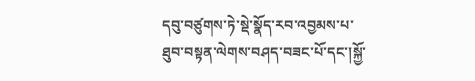དབུ་བཙུགས་ཏེ་སྡེ་སྣོད་རབ་འབྱམས་པ་ཐུབ་བསྟན་ལེགས་བཤད་བཟང་པོ་དང་།སྐྱོ་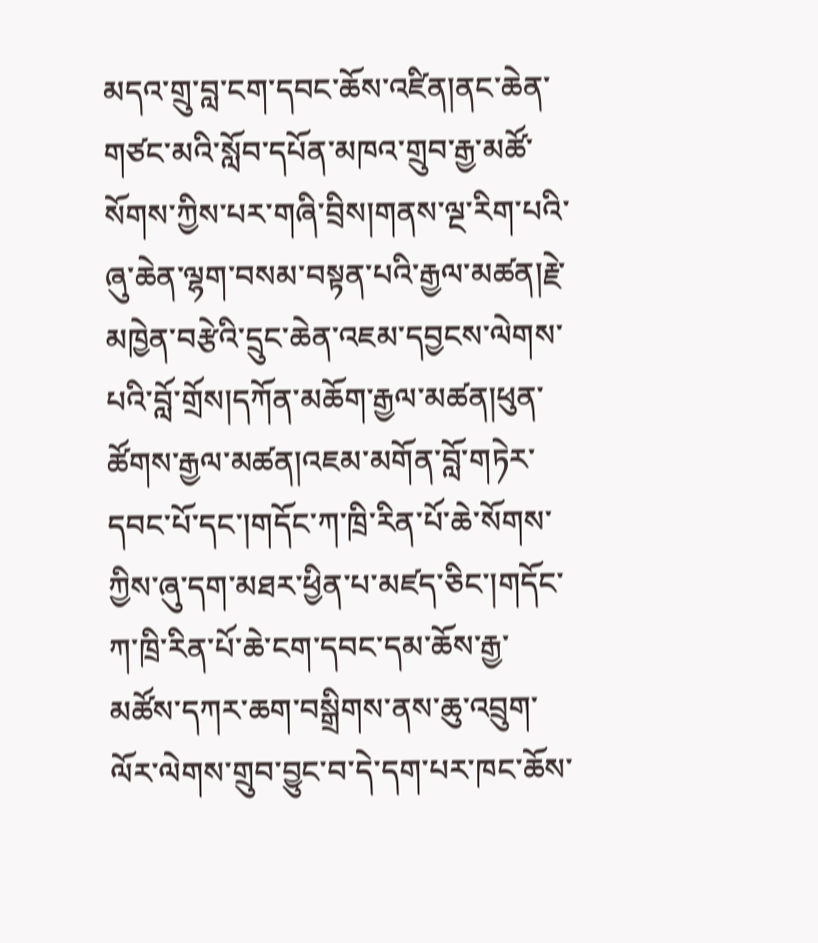མདའ་གྲུ་བླ་ངག་དབང་ཆོས་འཛིན།ནང་ཆེན་གཙང་མའི་སློབ་དཔོན་མཁའ་གྲུབ་རྒྱ་མཚོ་སོགས་ཀྱིས་པར་གཞི་བྲིས།གནས་ལྔ་རིག་པའི་ཞུ་ཆེན་ལྷག་བསམ་བསྟན་པའི་རྒྱལ་མཚན།རྗེ་མཁྱེན་བརྩེའི་དྲུང་ཆེན་འཇམ་དབྱངས་ལེགས་པའི་བློ་གྲོས།དཀོན་མཆོག་རྒྱལ་མཚན།ཕུན་ཚོགས་རྒྱལ་མཚན།འཇམ་མགོན་བློ་གཏེར་དབང་པོ་དང་།གདོང་ཀ་ཁྲི་རིན་པོ་ཆེ་སོགས་ཀྱིས་ཞུ་དག་མཐར་ཕྱིན་པ་མཛད་ཅིང་།གདོང་ཀ་ཁྲི་རིན་པོ་ཆེ་ངག་དབང་དམ་ཆོས་རྒྱ་མཚོས་དཀར་ཆག་བསྒྲིགས་ནས་ཆུ་འབྲུག་ལོར་ལེགས་གྲུབ་བྱུང་བ་དེ་དག་པར་ཁང་ཆོས་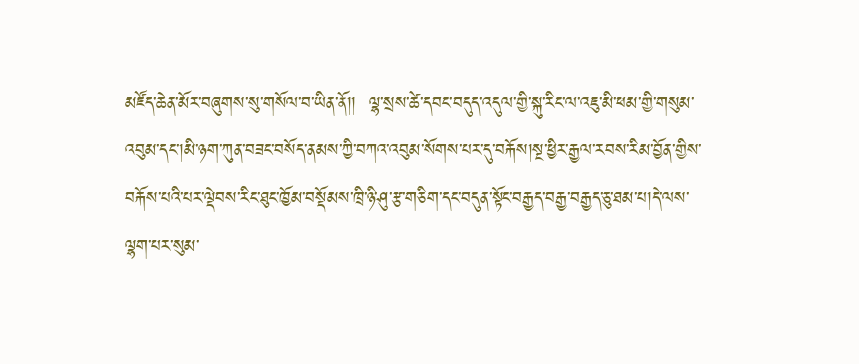མཛོད་ཆེན་མོར་བཞུགས་སུ་གསོལ་བ་ཡིན་ནོ།།  ལྷ་སྲས་ཚེ་དབང་བདུད་འདུལ་གྱི་སྐུ་རིང་ལ་འཇུ་མི་ཕམ་གྱི་གསུམ་འབུམ་དང་།མི་ཉག་ཀུན་བཟང་བསོད་ནམས་ཀྱི་བཀའ་འབུམ་སོགས་པར་དུ་བརྐོས།སྔ་ཕྱིར་རྒྱལ་རབས་རིམ་བྱོན་གྱིས་བརྐོས་པའི་པར་ལྡེབས་རིང་ཐུང་ཁྱོམ་བསྡོམས་ཁྲི་ཉི་ཤུ་རྩ་གཅིག་དང་བདུན་སྟོང་བརྒྱད་བརྒྱ་བརྒྱད་ཅུ་ཐམ་པ།དེ་ལས་ལྷག་པར་སུམ་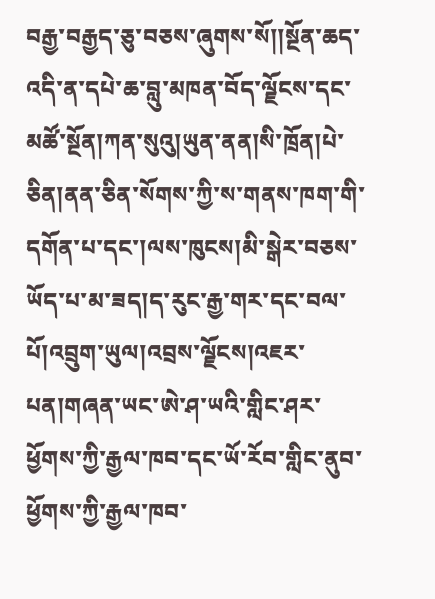བརྒྱ་བརྒྱད་ཅུ་བཅས་ཞུགས་སོ།།སྔོན་ཆད་འདི་ན་དཔེ་ཆ་བླུ་མཁན་བོད་ལྗོངས་དང་མཚོ་སྔོན།ཀན་སུའུ།ཡུན་ནན།སི་ཁྲོན།པེ་ཅིན།ནན་ཅིན་སོགས་ཀྱི་ས་གནས་ཁག་གི་དགོན་པ་དང་།ལས་ཁུངས།མི་སྒེར་བཅས་ཡོད་པ་མ་ཟད།ད་རུང་རྒྱ་གར་དང་བལ་པོ།འབྲུག་ཡུལ།འབྲས་ལྗོངས།འཇར་པན།གཞན་ཡང་ཨེ་ཤ་ཡའི་གླིང་ཤར་ཕྱོགས་ཀྱི་རྒྱལ་ཁབ་དང་ཡོ་རོབ་གླིང་ནུབ་ཕྱོགས་ཀྱི་རྒྱལ་ཁབ་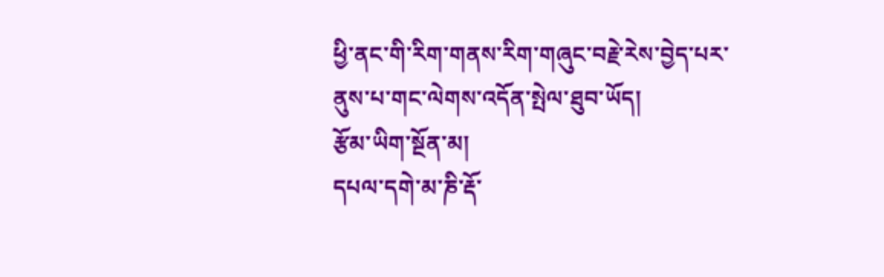ཕྱི་ནང་གི་རིག་གནས་རིག་གཞུང་བརྗེ་རེས་བྱེད་པར་ནུས་པ་གང་ལེགས་འདོན་སྤེལ་ཐུབ་ཡོད།
རྩོམ་ཡིག་སྔོན་མ།
དཔལ་དགེ་མ་ཎི་རྡོ་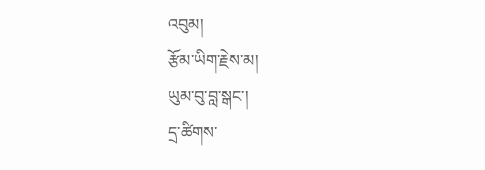འབུམ།
རྩོམ་ཡིག་རྗེས་མ།
ཡུམ་བུ་བླ་སྒང་།
དྲ་ཚིགས་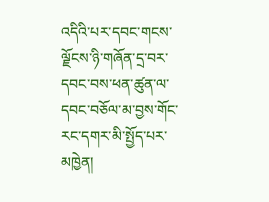འདིའི་པར་དབང་གངས་ལྗོངས་ཉི་གཞོན་དྲ་བར་དབང་བས་ཕན་ཚུན་ལ་དབང་བཅོལ་མ་བྱས་གོང་རང་དགར་མི་སྤྱོད་པར་མཁྱེན།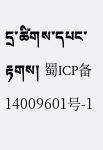དྲ་ཚིགས་དཔང་རྟགས། 蜀ICP备14009601号-1